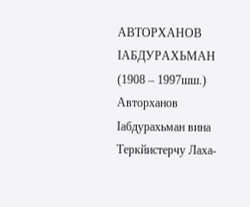АВТОРХАНОВ IАБДУРАХЬМАН (1908 – 1997шш.)
Авторханов Iабдурахьман вина Теркйистерчу Лаха-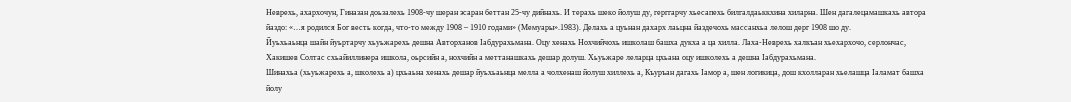Неврехь, ахархочун, Гиназан доьзалехь 1908-чу шеран эсаран беттан 25-чу дийнахь. И терахь шеко йолуш ду, герггарчу хьесапехь билгалдаьккхина хиларна. Шен дагалецамашкахь автора йаздо: «…я родился Бог весть когда, что-то между 1908 – 1910 годами» (Мемуары».1983). Делахь а цуьнан дахарх лаьцна йаздечохь массанхьа лелош дерг 1908 шо ду.
Йуьхьаьнца шайн йуьртарчу хьуьжарехь дешна Авторханов Iабдурахьмана. Оцу хенахь Нохчийчохь ишколаш башха дукха а ца хилла. Лаха-Неврехь халкъан хьехархочо, серлончас, Хакишев Солтас схьайиллинера ишкола, оьрсийн а, нохчийн а меттанашкахь дешар долуш. Хьуьжаре леларца цхьана оцу ишколехь а дешна Iабдурахьмана.
Шинахьа (хьуьжарехь а, школехь а) цхьаьна хенахь дешар йуьхьаьнца мелла а чолхенаш йолуш хиллехь а, Къуръан дагахь Iамор а, шен логикица, дош кхолларан хьелашца Iаламат башха йолу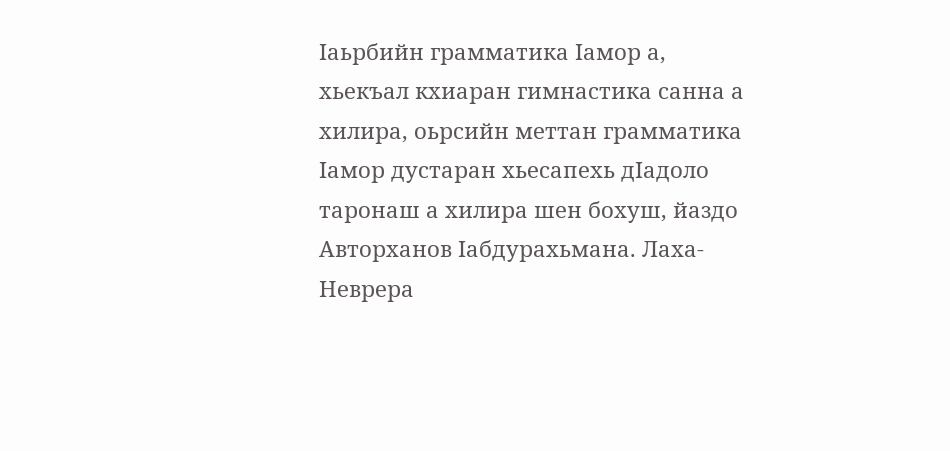Iаьрбийн грамматика Iамор а, хьекъал кхиаран гимнастика санна а хилира, оьрсийн меттан грамматика Iамор дустаран хьесапехь дIадоло таронаш а хилира шен бохуш, йаздо Авторханов Iабдурахьмана. Лаха-Неврера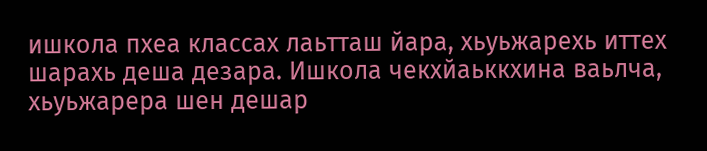ишкола пхеа классах лаьтташ йара, хьуьжарехь иттех шарахь деша дезара. Ишкола чекхйаьккхина ваьлча, хьуьжарера шен дешар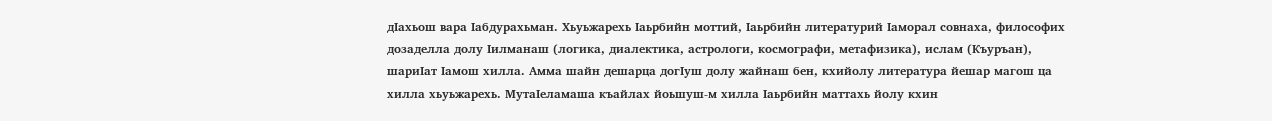дIахьош вара Iабдурахьман. Хьуьжарехь Iаьрбийн моттий, Iаьрбийн литературий Iаморал совнаха, философих дозаделла долу Iилманаш (логика, диалектика, астрологи, космографи, метафизика), ислам (Къуръан), шариIат Iамош хилла. Амма шайн дешарца догIуш долу жайнаш бен, кхийолу литература йешар магош ца хилла хьуьжарехь. МутаIеламаша къайлах йоьшуш-м хилла Iаьрбийн маттахь йолу кхин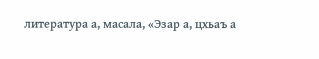литература а, масала, «Эзар а, цхьаъ а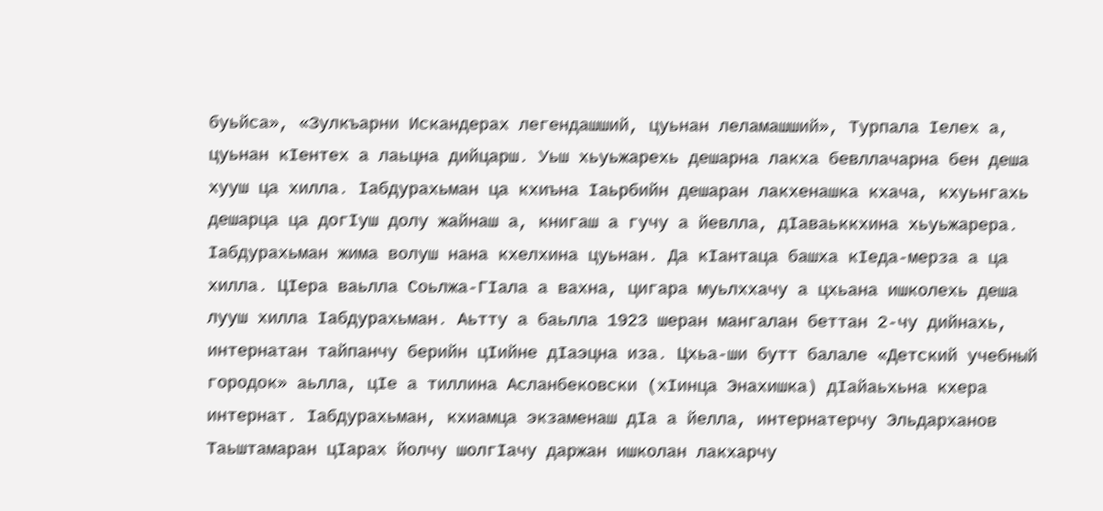буьйса», «Зулкъарни Искандерах легендашший, цуьнан леламашший», Турпала Iелех а, цуьнан кIентех а лаьцна дийцарш. Уьш хьуьжарехь дешарна лакха бевллачарна бен деша хууш ца хилла. Iабдурахьман ца кхиъна Iаьрбийн дешаран лакхенашка кхача, кхуьнгахь дешарца ца догIуш долу жайнаш а, книгаш а гучу а йевлла, дIаваьккхина хьуьжарера.
Iабдурахьман жима волуш нана кхелхина цуьнан. Да кIантаца башха кIеда-мерза а ца хилла. ЦIера ваьлла Соьлжа-ГIала а вахна, цигара муьлххачу а цхьана ишколехь деша лууш хилла Iабдурахьман. Аьтту а баьлла 1923 шеран мангалан беттан 2-чу дийнахь, интернатан тайпанчу берийн цIийне дIаэцна иза. Цхьа-ши бутт балале «Детский учебный городок» аьлла, цIе а тиллина Асланбековски (хIинца Энахишка) дIайаьхьна кхера интернат. Iабдурахьман, кхиамца экзаменаш дIа а йелла, интернатерчу Эльдарханов Таьштамаран цIарах йолчу шолгIачу даржан ишколан лакхарчу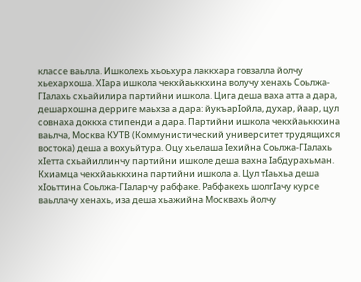классе ваьлла. Ишколехь хьоьхура лаккхара говзалла йолчу хьехархоша. ХIара ишкола чекхйаьккхина волучу хенахь Соьлжа-ГIалахь схьайилира партийни ишкола. Цига деша ваха атта а дара, дешархошна дерриге маьхза а дара: йукъарIойла, духар, йаар, цул совнаха доккха стипенди а дара. Партийни ишкола чекхйаьккхина ваьлча, Москва КУТВ (Коммунистический университет трудящихся востока) деша а вохуьйтура. Оцу хьелаша Iехийна Соьлжа-ГIалахь хIетта схьайиллинчу партийни ишколе деша вахна Iабдурахьман. Кхиамца чекхйаьккхина партийни ишкола а. Цул тIаьхьа деша хIоьттина Соьлжа-ГIаларчу рабфаке. Рабфакехь шолгIачу курсе ваьллачу хенахь, иза деша хьажийна Москвахь йолчу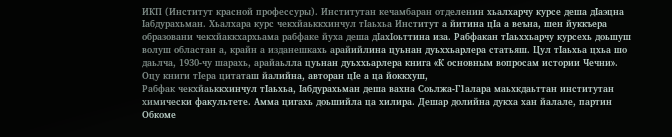ИКП (Институт красной профессуры). Институтан кечамбаран отделенин хьалхарчу курсе деша дIаэцна Iабдурахьман. Хьалхара курс чекхйаьккхинчул тIаьхьа Институт а йитина цIа а веъна, шен йуккъера образовани чекхйаккхархьама рабфаке йуха деша дIахIоьттина иза. Рабфакан тIаьххьарчу курсехь доьшуш волуш областан а, крайн а изданешкахь арайийлина цуьнан дуьххьарлера статьяш. Цул тIаьхьа цхьа шо даьлча, 1930-чу шарахь, арайаьлла цуьнан дуьххьарлера книга «К основным вопросам истории Чечни». Оцу книги тIера цитаташ йалийна, авторан цIе а ца йоккхуш,
Рабфак чекхйаьккхинчул тIаьхьа, Iабдурахьман деша вахна Соьлжа-Г1алара маьхкдаьттан институтан химически факультете. Амма цигахь доьшийла ца хилира. Дешар долийна дукха хан йалале, партин Обкоме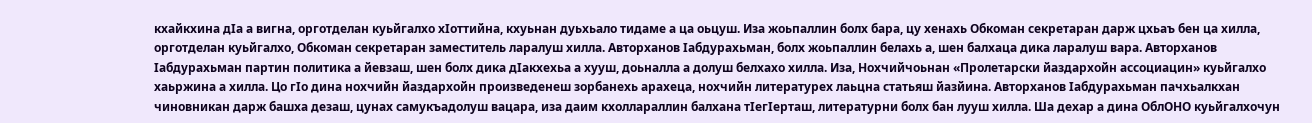кхайкхина дIа а вигна, орготделан куьйгалхо хIоттийна, кхуьнан дуьхьало тидаме а ца оьцуш. Иза жоьпаллин болх бара, цу хенахь Обкоман секретаран дарж цхьаъ бен ца хилла, орготделан куьйгалхо, Обкоман секретаран заместитель ларалуш хилла. Авторханов Iабдурахьман, болх жоьпаллин белахь а, шен балхаца дика ларалуш вара. Авторханов Iабдурахьман партин политика а йевзаш, шен болх дика дIакхехьа а хууш, доьналла а долуш белхахо хилла. Иза, Нохчийчоьнан «Пролетарски йаздархойн ассоциацин» куьйгалхо хаьржина а хилла. Цо гIо дина нохчийн йаздархойн произведенеш зорбанехь арахеца, нохчийн литературех лаьцна статьяш йазйина. Авторханов Iабдурахьман пачхьалкхан чиновникан дарж башха дезаш, цунах самукъадолуш вацара, иза даим кхоллараллин балхана тIегIерташ, литературни болх бан лууш хилла. Ша дехар а дина ОблОНО куьйгалхочун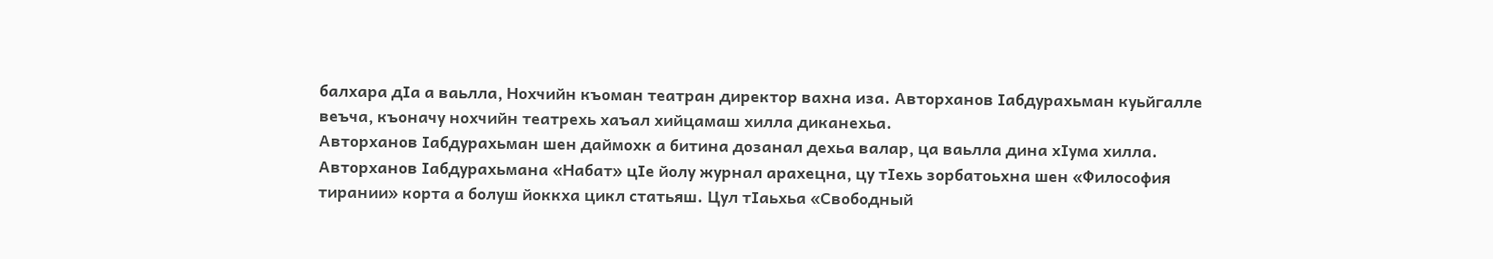балхара дIа а ваьлла, Нохчийн къоман театран директор вахна иза. Авторханов Iабдурахьман куьйгалле веъча, къоначу нохчийн театрехь хаъал хийцамаш хилла диканехьа.
Авторханов Iабдурахьман шен даймохк а битина дозанал дехьа валар, ца ваьлла дина хIума хилла. Авторханов Iабдурахьмана «Набат» цIе йолу журнал арахецна, цу тIехь зорбатоьхна шен «Философия тирании» корта а болуш йоккха цикл статьяш. Цул тIаьхьа «Свободный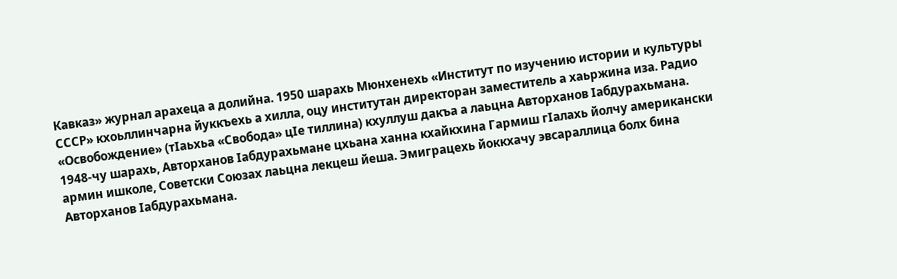Кавказ» журнал арахеца а долийна. 1950 шарахь Мюнхенехь «Институт по изучению истории и культуры СССР» кхоьллинчарна йуккъехь а хилла, оцу институтан директоран заместитель а хаьржина иза. Радио «Освобождение» (тIаьхьа «Свобода» цIе тиллина) кхуллуш дакъа а лаьцна Авторханов Iабдурахьмана. 1948-чу шарахь, Авторханов Iабдурахьмане цхьана ханна кхайкхина Гармиш гIалахь йолчу американски армин ишколе, Советски Союзах лаьцна лекцеш йеша. Эмиграцехь йоккхачу эвсараллица болх бина Авторханов Iабдурахьмана.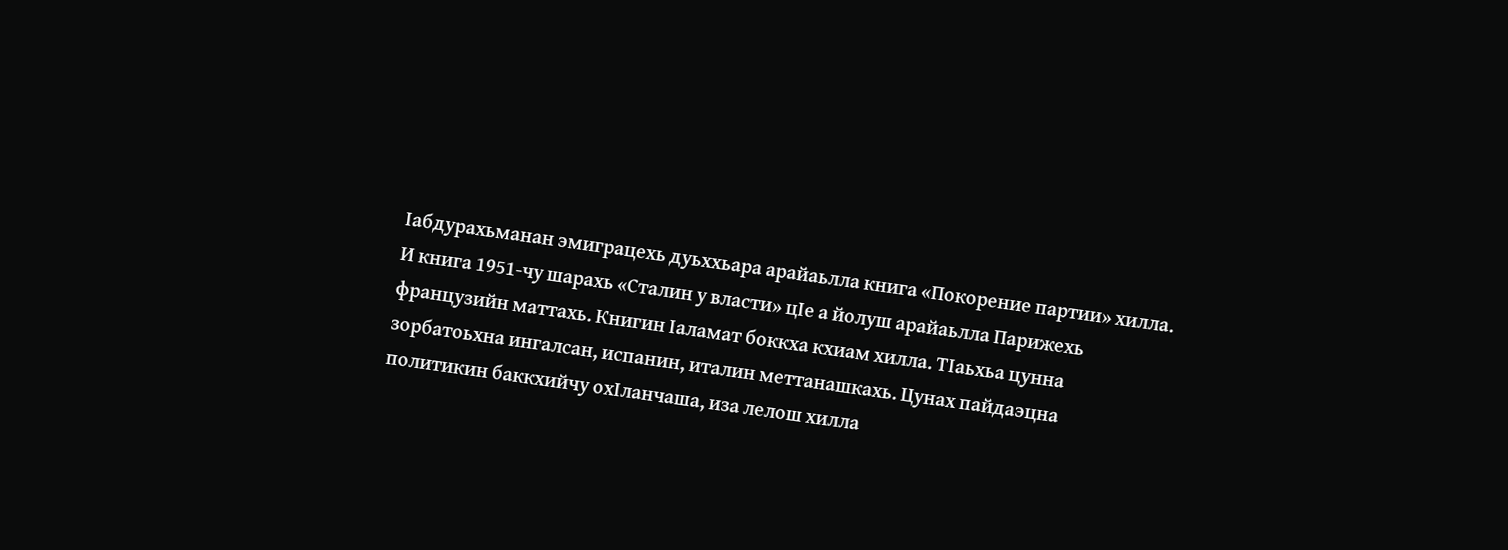Iабдурахьманан эмиграцехь дуьххьара арайаьлла книга «Покорение партии» хилла. И книга 1951-чу шарахь «Сталин у власти» цIе а йолуш арайаьлла Парижехь французийн маттахь. Книгин Iаламат боккха кхиам хилла. ТIаьхьа цунна зорбатоьхна ингалсан, испанин, италин меттанашкахь. Цунах пайдаэцна политикин баккхийчу охIланчаша, иза лелош хилла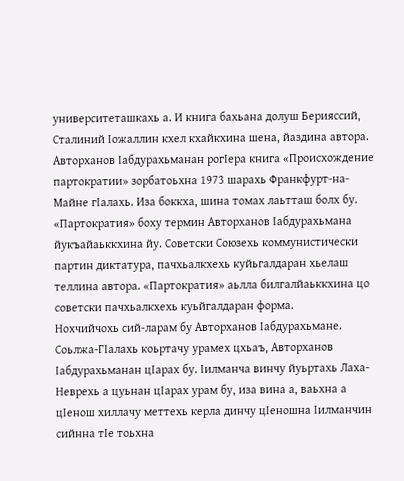университеташкахь а. И книга бахьана долуш Берияссий, Сталиний Iожаллин кхел кхайкхина шена, йаздина автора.
Авторханов Iабдурахьманан рогIера книга «Происхождение партократии» зорбатоьхна 1973 шарахь Франкфурт-на-Майне гIалахь. Иза боккха, шина томах лаьтташ болх бу. «Партократия» боху термин Авторханов Iабдурахьмана йукъайаьккхина йу. Советски Союзехь коммунистически партин диктатура, пачхьалкхехь куйьгалдаран хьелаш теллина автора. «Партократия» аьлла билгалйаьккхина цо советски пачхьалкхехь куьйгалдаран форма.
Нохчийчохь сий-ларам бу Авторханов Iабдурахьмане. Соьлжа-ГIалахь коьртачу урамех цхьаъ, Авторханов Iабдурахьманан цIарах бу. Iилманча винчу йуьртахь Лаха-Неврехь а цуьнан цIарах урам бу, иза вина а, ваьхна а цIенош хиллачу меттехь керла динчу цIеношна Iилманчин сийнна тIе тоьхна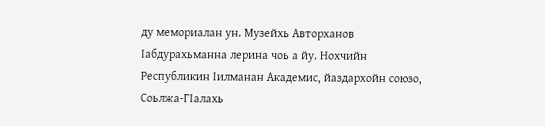ду мемориалан ун. Музейхь Авторханов Iабдурахьманна лерина чоь а йу. Нохчийн Республикин Iилманан Академис, йаздархойн союзо, Соьлжа-ГIалахь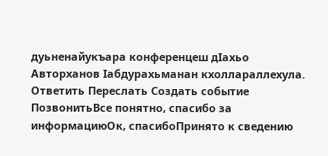дуьненайукъара конференцеш дIахьо Авторханов Iабдурахьманан кхоллараллехула.
Ответить Переслать Создать событие ПозвонитьВсе понятно, спасибо за информациюОк, спасибоПринято к сведению